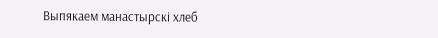Выпякаем манастырскі хлеб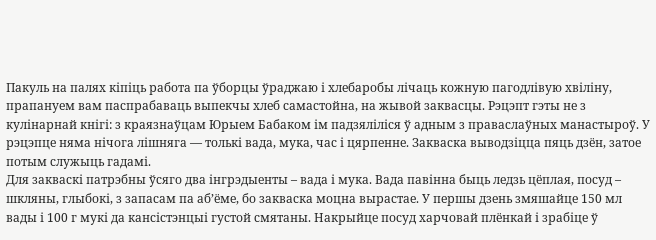Пакуль на палях кіпіць работа па ўборцы ўраджаю і хлебаробы лічаць кожную пагодлівую хвіліну, прапануем вам паспрабаваць выпекчы хлеб самастойна, на жывой заквасцы. Рэцэпт гэты не з кулінарнай кнігі: з краязнаўцам Юрыем Бабаком ім падзяліліся ў адным з праваслаўных манастыроў. У рэцэпце няма нічога лішняга — толькі вада, мука, час і цярпенне. Закваска выводзіцца пяць дзён, затое потым служыць гадамі.
Для закваскі патрэбны ўсяго два інгрэдыенты – вада і мука. Вада павінна быць ледзь цёплая, посуд – шкляны, глыбокі, з запасам па аб’ёме, бо закваска моцна вырастае. У першы дзень змяшайце 150 мл вады і 100 г мукі да кансістэнцыі густой смятаны. Накрыйце посуд харчовай плёнкай і зрабіце ў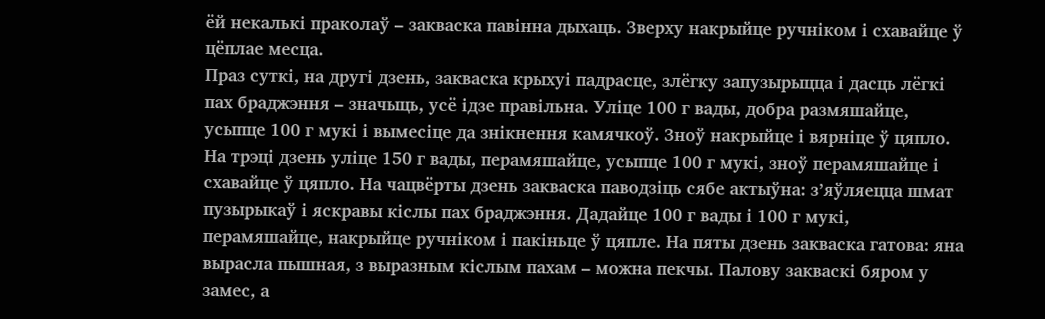ёй некалькі праколаў – закваска павінна дыхаць. Зверху накрыйце ручніком і схавайце ў цёплае месца.
Праз суткі, на другі дзень, закваска крыхуі падрасце, злёгку запузырыцца і дасць лёгкі пах браджэння – значыць, усё ідзе правільна. Уліце 100 г вады, добра размяшайце, усыпце 100 г мукі і вымесіце да знікнення камячкоў. Зноў накрыйце і вярніце ў цяпло. На трэці дзень уліце 150 г вады, перамяшайце, усыпце 100 г мукі, зноў перамяшайце і схавайце ў цяпло. На чацвёрты дзень закваска паводзіць сябе актыўна: з’яўляецца шмат пузырыкаў і яскравы кіслы пах браджэння. Дадайце 100 г вады і 100 г мукі, перамяшайце, накрыйце ручніком і пакіньце ў цяпле. На пяты дзень закваска гатова: яна вырасла пышная, з выразным кіслым пахам – можна пекчы. Палову закваскі бяром у замес, а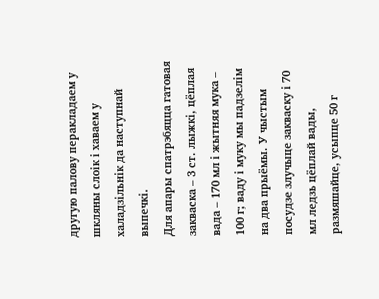другую палову перакладаем у шкляны слоік і хаваем у халадзільнік да наступнай выпечкі.
Для апары спатрэбяцца гатовая закваска – 3 ст. лыжкі, цёплая вада – 170 мл і жытняя мука – 100 г; ваду і муку мы падзелім на два прыёмы. У чыстым посудзе злучыце закваску і 70 мл ледзь цёплай вады, размяшайце, усыпце 50 г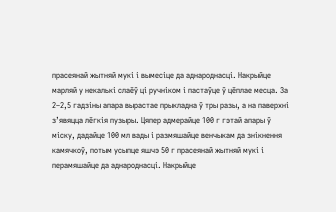прасеянай жытняй мукі і вымесіце да аднароднасці. Накрыйце марляй у некалькі слаёў ці ручніком і пастаўце ў цёплае месца. За 2–2,5 гадзіны апара вырастае прыкладна ў тры разы, а на паверхні з’явяцца лёгкія пузыры. Цяпер адмерайце 100 г гэтай апары ў міску, дадайце 100 мл вады і размяшайце венчыкам да знікнення камячкоў, потым усыпце яшчэ 50 г прасеянай жытняй мукі і перамяшайце да аднароднасці. Накрыйце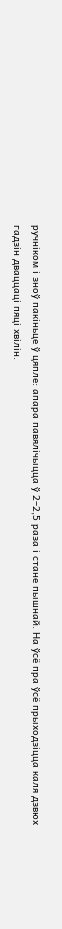ручніком і зноў пакіньце ў цяпле: апара павялічыцца ў 2–2,5 раза і стане пышнай. На ўсё пра ўсё прыходзіцца каля дзвюх гадзін дваццаці пяці хвілін.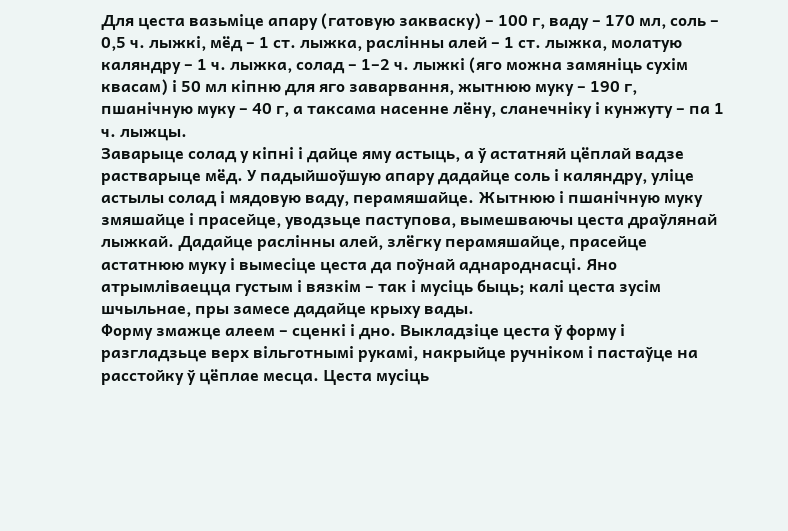Для цеста вазьміце апару (гатовую закваску) – 100 г, ваду – 170 мл, соль – 0,5 ч. лыжкі, мёд – 1 ст. лыжка, раслінны алей – 1 ст. лыжка, молатую каляндру – 1 ч. лыжка, солад – 1–2 ч. лыжкі (яго можна замяніць сухім квасам) і 50 мл кіпню для яго заварвання, жытнюю муку – 190 г, пшанічную муку – 40 г, а таксама насенне лёну, сланечніку і кунжуту – па 1 ч. лыжцы.
Заварыце солад у кіпні і дайце яму астыць, а ў астатняй цёплай вадзе растварыце мёд. У падыйшоўшую апару дадайце соль і каляндру, уліце астылы солад і мядовую ваду, перамяшайце. Жытнюю і пшанічную муку змяшайце і прасейце, уводзьце паступова, вымешваючы цеста драўлянай лыжкай. Дадайце раслінны алей, злёгку перамяшайце, прасейце астатнюю муку і вымесіце цеста да поўнай аднароднасці. Яно атрымліваецца густым і вязкім – так і мусіць быць; калі цеста зусім шчыльнае, пры замесе дадайце крыху вады.
Форму змажце алеем – сценкі і дно. Выкладзіце цеста ў форму і разгладзьце верх вільготнымі рукамі, накрыйце ручніком і пастаўце на расстойку ў цёплае месца. Цеста мусіць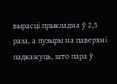вырасці прыкладна ў 2,5 раза, а пузыры на паверхні падкажуць, што пара ў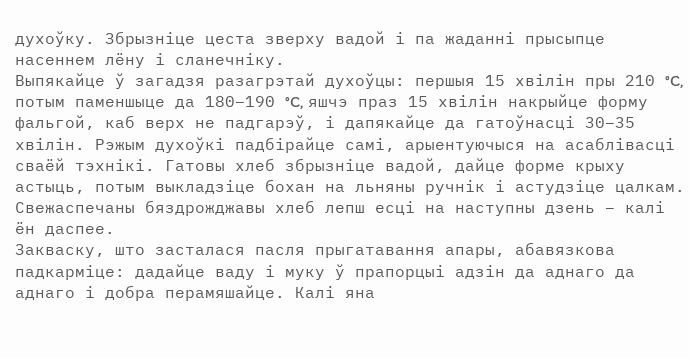духоўку. Збрызніце цеста зверху вадой і па жаданні прысыпце насеннем лёну і сланечніку.
Выпякайце ў загадзя разагрэтай духоўцы: першыя 15 хвілін пры 210 °C, потым паменшыце да 180–190 °C, яшчэ праз 15 хвілін накрыйце форму фальгой, каб верх не падгарэў, і дапякайце да гатоўнасці 30–35 хвілін. Рэжым духоўкі падбірайце самі, арыентуючыся на асаблівасці сваёй тэхнікі. Гатовы хлеб збрызніце вадой, дайце форме крыху астыць, потым выкладзіце бохан на льняны ручнік і астудзіце цалкам. Свежаспечаны бяздрожджавы хлеб лепш есці на наступны дзень – калі ён даспее.
Закваску, што засталася пасля прыгатавання апары, абавязкова падкарміце: дадайце ваду і муку ў прапорцыі адзін да аднаго да аднаго і добра перамяшайце. Калі яна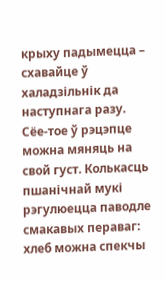крыху падымецца – схавайце ў халадзільнік да наступнага разу.
Сёе-тое ў рэцэпце можна мяняць на свой густ. Колькасць пшанічнай мукі рэгулюецца паводле смакавых пераваг: хлеб можна спекчы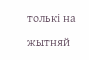толькі на жытняй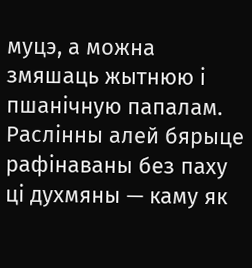муцэ, а можна змяшаць жытнюю і пшанічную папалам. Раслінны алей бярыце рафінаваны без паху ці духмяны — каму як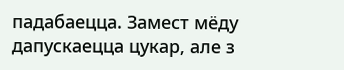падабаецца. Замест мёду дапускаецца цукар, але з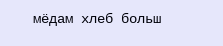мёдам хлеб больш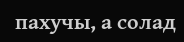пахучы, а солад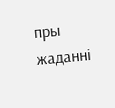пры жаданні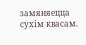замяняецца сухім квасам.